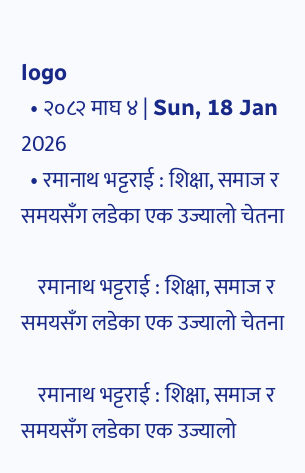logo
  • २०८२ माघ ४ | Sun, 18 Jan 2026
  • रमानाथ भट्टराई : शिक्षा, समाज र समयसँग लडेका एक उज्यालो चेतना

    रमानाथ भट्टराई : शिक्षा, समाज र समयसँग लडेका एक उज्यालो चेतना

    रमानाथ भट्टराई : शिक्षा, समाज र समयसँग लडेका एक उज्यालो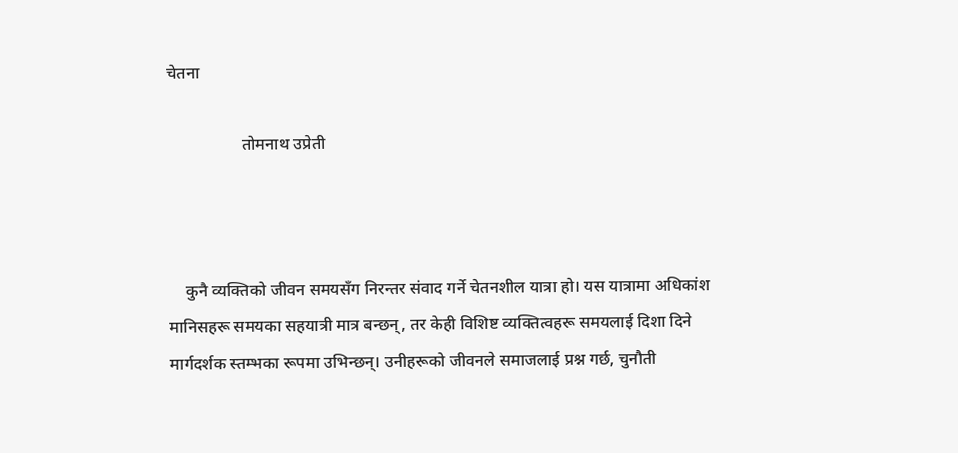चेतना

                  तोमनाथ उप्रेती



    कुनै व्यक्तिको जीवन समयसँग निरन्तर संवाद गर्ने चेतनशील यात्रा हो। यस यात्रामा अधिकांश मानिसहरू समयका सहयात्री मात्र बन्छन्, तर केही विशिष्ट व्यक्तित्वहरू समयलाई दिशा दिने मार्गदर्शक स्तम्भका रूपमा उभिन्छन्। उनीहरूको जीवनले समाजलाई प्रश्न गर्छ, चुनौती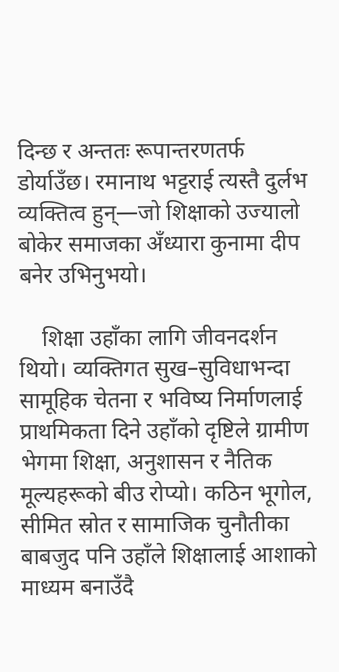दिन्छ र अन्ततः रूपान्तरणतर्फ डोर्याउँछ। रमानाथ भट्टराई त्यस्तै दुर्लभ व्यक्तित्व हुन्—जो शिक्षाको उज्यालो बोकेर समाजका अँध्यारा कुनामा दीप बनेर उभिनुभयो।

    शिक्षा उहाँका लागि जीवनदर्शन थियो। व्यक्तिगत सुख–सुविधाभन्दा सामूहिक चेतना र भविष्य निर्माणलाई प्राथमिकता दिने उहाँको दृष्टिले ग्रामीण भेगमा शिक्षा, अनुशासन र नैतिक मूल्यहरूको बीउ रोप्यो। कठिन भूगोल, सीमित स्रोत र सामाजिक चुनौतीका बाबजुद पनि उहाँले शिक्षालाई आशाको माध्यम बनाउँदै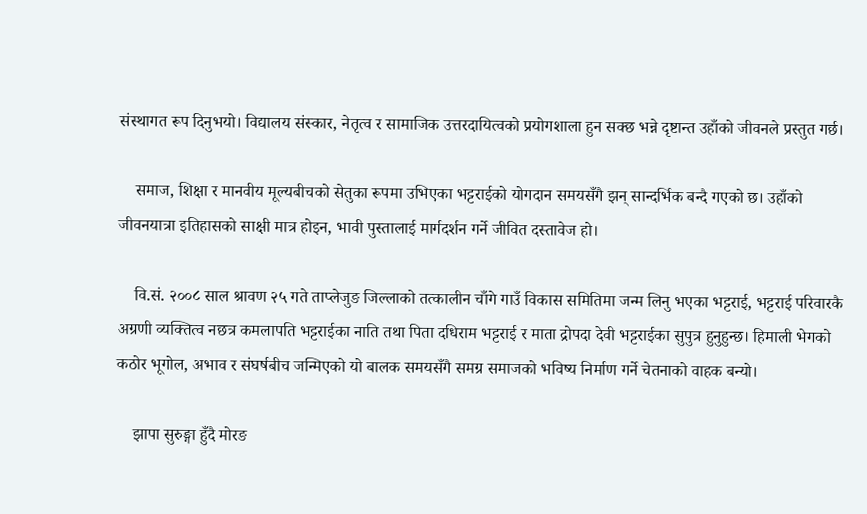संस्थागत रूप दिनुभयो। विद्यालय संस्कार, नेतृत्व र सामाजिक उत्तरदायित्वको प्रयोगशाला हुन सक्छ भन्ने दृष्टान्त उहाँको जीवनले प्रस्तुत गर्छ।

    समाज, शिक्षा र मानवीय मूल्यबीचको सेतुका रूपमा उभिएका भट्टराईको योगदान समयसँगै झन् सान्दर्भिक बन्दै गएको छ। उहाँको जीवनयात्रा इतिहासको साक्षी मात्र होइन, भावी पुस्तालाई मार्गदर्शन गर्ने जीवित दस्तावेज हो।

    वि.सं. २००८ साल श्रावण २५ गते ताप्लेजुङ जिल्लाको तत्कालीन चाँगे गाउँ विकास समितिमा जन्म लिनु भएका भट्टराई, भट्टराई परिवारकै अग्रणी व्यक्तित्व नछत्र कमलापति भट्टराईका नाति तथा पिता दधिराम भट्टराई र माता द्रोपदा देवी भट्टराईका सुपुत्र हुनुहुन्छ। हिमाली भेगको कठोर भूगोल, अभाव र संघर्षबीच जन्मिएको यो बालक समयसँगै समग्र समाजको भविष्य निर्माण गर्ने चेतनाको वाहक बन्यो।

    झापा सुरुङ्गा हुँदै मोरङ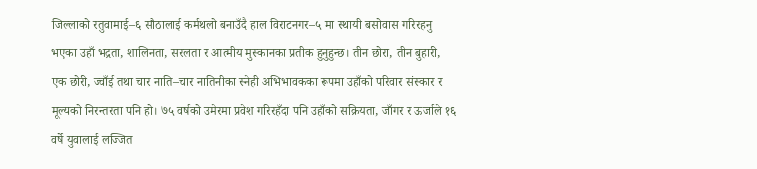जिल्लाको रतुवामाई–६ सौठालाई कर्मथलो बनाउँदै हाल विराटनगर–५ मा स्थायी बसोवास गरिरहनु भएका उहाँ भद्रता, शालिनता, सरलता र आत्मीय मुस्कानका प्रतीक हुनुहुन्छ। तीन छोरा, तीन बुहारी, एक छोरी, ज्वाँई तथा चार नाति–चार नातिनीका स्नेही अभिभावकका रूपमा उहाँको परिवार संस्कार र मूल्यको निरन्तरता पनि हो। ७५ वर्षको उमेरमा प्रवेश गरिरहँदा पनि उहाँको सक्रियता, जाँगर र ऊर्जाले १६ वर्षे युवालाई लज्जित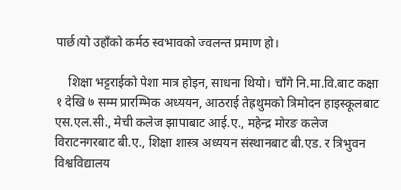पार्छ।यो उहाँको कर्मठ स्वभावको ज्वलन्त प्रमाण हो।

    शिक्षा भट्टराईको पेशा मात्र होइन, साधना थियो। चाँगे नि.मा.वि.बाट कक्षा १ देखि ७ सम्म प्रारम्भिक अध्ययन, आठराई तेह्रथुमको त्रिमोदन हाइस्कूलबाट एस.एल.सी., मेची कलेज झापाबाट आई.ए., महेन्द्र मोरङ कलेज विराटनगरबाट बी.ए., शिक्षा शास्त्र अध्ययन संस्थानबाट बी.एड. र त्रिभुवन विश्वविद्यालय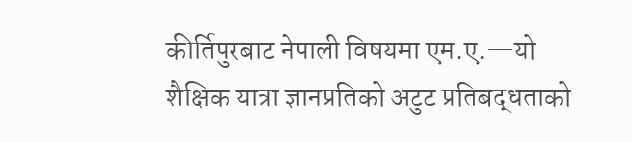कीर्तिपुरबाट नेपाली विषयमा एम.ए.—यो शैक्षिक यात्रा ज्ञानप्रतिको अटुट प्रतिबद्धताको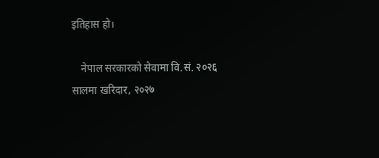इतिहास हो।

    नेपाल सरकारको सेवामा वि.सं. २०२६ सालमा खरिदार, २०२७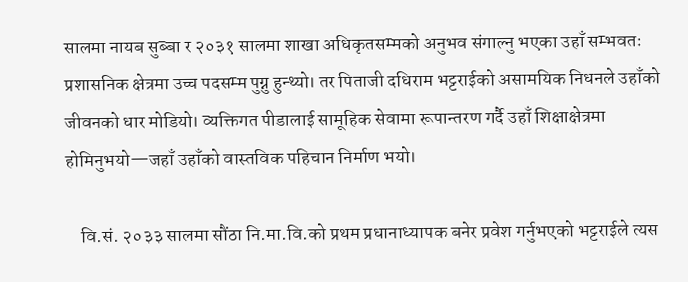सालमा नायब सुब्बा र २०३१ सालमा शाखा अधिकृतसम्मको अनुभव संगाल्नु भएका उहाँ सम्भवतः प्रशासनिक क्षेत्रमा उच्च पदसम्म पुग्नु हुन्थ्यो। तर पिताजी दधिराम भट्टराईको असामयिक निधनले उहाँको जीवनको धार मोडियो। व्यक्तिगत पीडालाई सामूहिक सेवामा रूपान्तरण गर्दै उहाँ शिक्षाक्षेत्रमा होमिनुभयो—जहाँ उहाँको वास्तविक पहिचान निर्माण भयो।

    वि.सं. २०३३ सालमा सौंठा नि.मा.वि.को प्रथम प्रधानाध्यापक बनेर प्रवेश गर्नुभएको भट्टराईले त्यस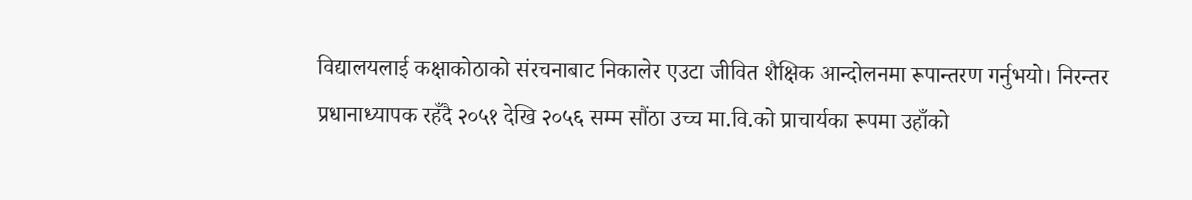विद्यालयलाई कक्षाकोठाको संरचनाबाट निकालेर एउटा जीवित शैक्षिक आन्दोलनमा रूपान्तरण गर्नुभयो। निरन्तर प्रधानाध्यापक रहँदै २०५१ देखि २०५६ सम्म सौंठा उच्च मा.वि.को प्राचार्यका रूपमा उहाँको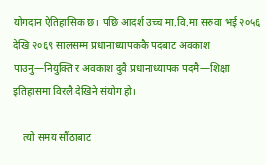योगदान ऐतिहासिक छ। पछि आदर्श उच्च मा.वि.मा सरुवा भई २०५६ देखि २०६९ सालसम्म प्रधानाध्यापककै पदबाट अवकाश पाउनु—नियुक्ति र अवकाश दुवै प्रधानाध्यापक पदमै—शिक्षा इतिहासमा विरलै देखिने संयोग हो।

    त्यो समय सौंठाबाट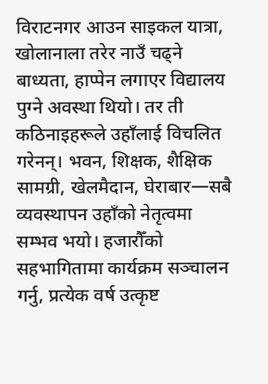विराटनगर आउन साइकल यात्रा, खोलानाला तरेर नाउँ चढ्ने बाध्यता, हाप्पेन लगाएर विद्यालय पुग्ने अवस्था थियो। तर ती कठिनाइहरूले उहाँलाई विचलित गरेनन्। भवन, शिक्षक, शैक्षिक सामग्री, खेलमैदान, घेराबार—सबै व्यवस्थापन उहाँको नेतृत्वमा सम्भव भयो। हजारौँको सहभागितामा कार्यक्रम सञ्चालन गर्नु, प्रत्येक वर्ष उत्कृष्ट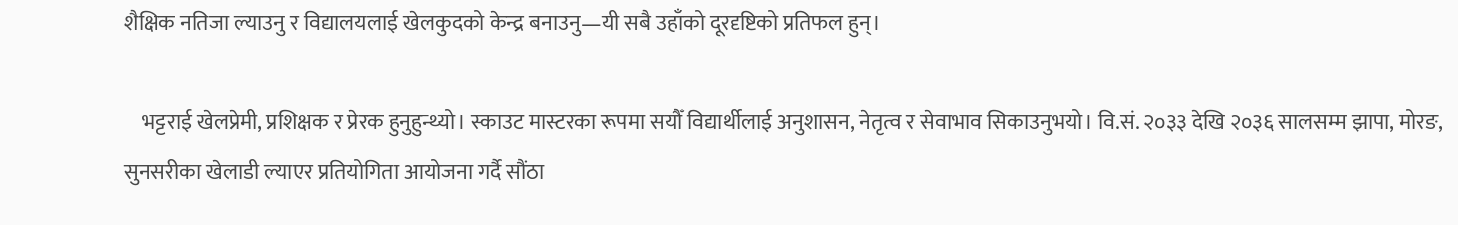शैक्षिक नतिजा ल्याउनु र विद्यालयलाई खेलकुदको केन्द्र बनाउनु—यी सबै उहाँको दूरदृष्टिको प्रतिफल हुन्।

    भट्टराई खेलप्रेमी, प्रशिक्षक र प्रेरक हुनुहुन्थ्यो। स्काउट मास्टरका रूपमा सयौँ विद्यार्थीलाई अनुशासन, नेतृत्व र सेवाभाव सिकाउनुभयो। वि.सं. २०३३ देखि २०३६ सालसम्म झापा, मोरङ, सुनसरीका खेलाडी ल्याएर प्रतियोगिता आयोजना गर्दै सौंठा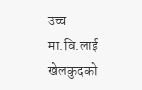उच्च मा.वि.लाई खेलकुदको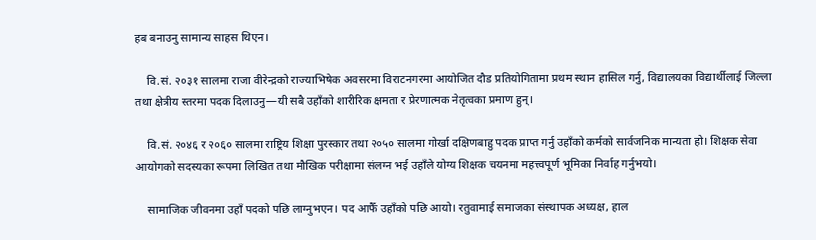हब बनाउनु सामान्य साहस थिएन।

    वि.सं. २०३१ सालमा राजा वीरेन्द्रको राज्याभिषेक अवसरमा विराटनगरमा आयोजित दौड प्रतियोगितामा प्रथम स्थान हासिल गर्नु, विद्यालयका विद्यार्थीलाई जिल्ला तथा क्षेत्रीय स्तरमा पदक दिलाउनु—यी सबै उहाँको शारीरिक क्षमता र प्रेरणात्मक नेतृत्वका प्रमाण हुन्।

    वि.सं. २०४६ र २०६० सालमा राष्ट्रिय शिक्षा पुरस्कार तथा २०५० सालमा गोर्खा दक्षिणबाहु पदक प्राप्त गर्नु उहाँको कर्मको सार्वजनिक मान्यता हो। शिक्षक सेवा आयोगको सदस्यका रूपमा लिखित तथा मौखिक परीक्षामा संलग्न भई उहाँले योग्य शिक्षक चयनमा महत्त्वपूर्ण भूमिका निर्वाह गर्नुभयो।

    सामाजिक जीवनमा उहाँ पदको पछि लाग्नुभएन। पद आफैँ उहाँको पछि आयो। रतुवामाई समाजका संस्थापक अध्यक्ष, हाल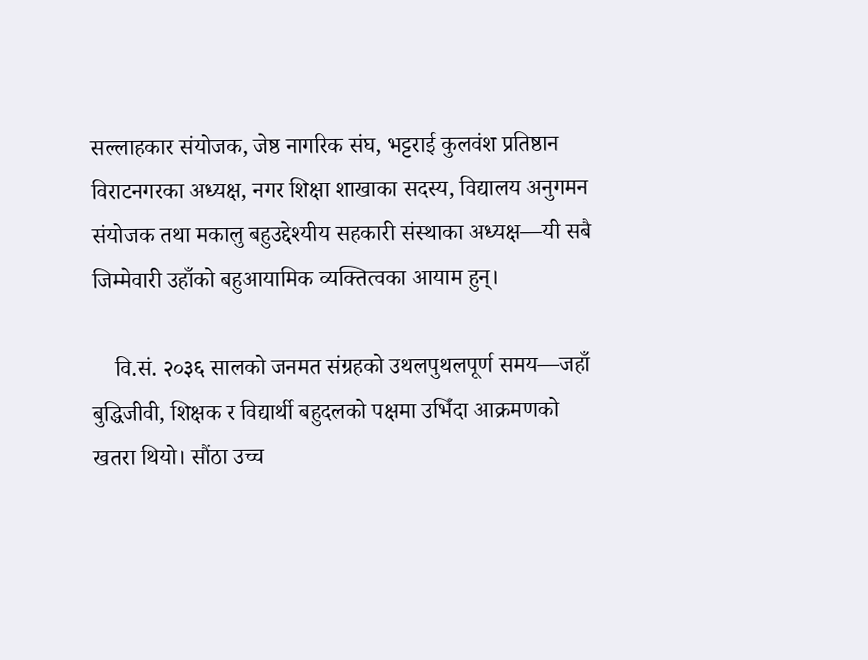सल्लाहकार संयोजक, जेष्ठ नागरिक संघ, भट्टराई कुलवंश प्रतिष्ठान विराटनगरका अध्यक्ष, नगर शिक्षा शाखाका सदस्य, विद्यालय अनुगमन संयोजक तथा मकालु बहुउद्देश्यीय सहकारी संस्थाका अध्यक्ष—यी सबै जिम्मेवारी उहाँको बहुआयामिक व्यक्तित्वका आयाम हुन्।

    वि.सं. २०३६ सालको जनमत संग्रहको उथलपुथलपूर्ण समय—जहाँ बुद्धिजीवी, शिक्षक र विद्यार्थी बहुदलको पक्षमा उभिँदा आक्रमणको खतरा थियो। सौंठा उच्च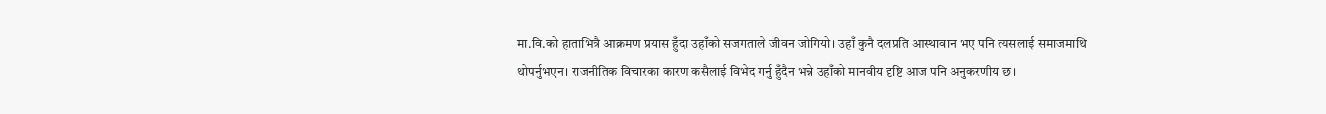मा.वि.को हाताभित्रै आक्रमण प्रयास हुँदा उहाँको सजगताले जीवन जोगियो। उहाँ कुनै दलप्रति आस्थावान भए पनि त्यसलाई समाजमाथि थोपर्नुभएन। राजनीतिक विचारका कारण कसैलाई विभेद गर्नु हुँदैन भन्ने उहाँको मानवीय दृष्टि आज पनि अनुकरणीय छ।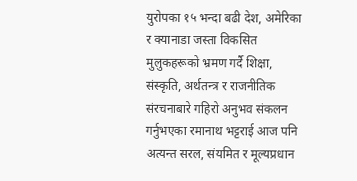युरोपका १५ भन्दा बढी देश, अमेरिका र क्यानाडा जस्ता विकसित मुलुकहरूको भ्रमण गर्दै शिक्षा, संस्कृति, अर्थतन्त्र र राजनीतिक संरचनाबारे गहिरो अनुभव संकलन गर्नुभएका रमानाथ भट्टराई आज पनि अत्यन्त सरल, संयमित र मूल्यप्रधान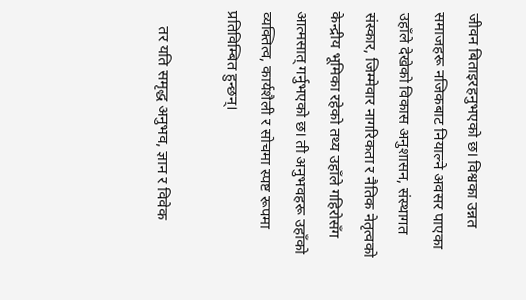जीवन बिताइरहनुभएको छ। विश्वका उन्नत समाजहरू नजिकबाट नियाल्ने अवसर पाएका उहाँले देखेको विकास अनुशासन, संस्थागत संस्कार, जिम्मेवार नागरिकता र नैतिक नेतृत्वको केन्द्रीय भूमिका रहेको तथ्य उहाँले गहिरोसँग आत्मसात् गर्नुभएको छ। ती अनुभवहरू उहाँको व्यक्तित्व, कार्यशैली र सोचमा स्पष्ट रूपमा प्रतिविम्बित हुन्छन्।

    तर यति समृद्ध अनुभव, ज्ञान र विवेक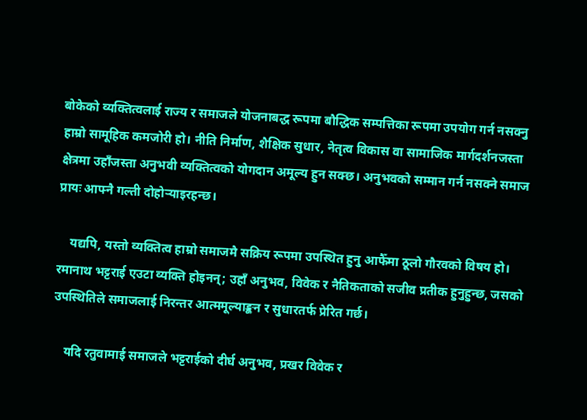बोकेको व्यक्तित्वलाई राज्य र समाजले योजनाबद्ध रूपमा बौद्धिक सम्पत्तिका रूपमा उपयोग गर्न नसक्नु हाम्रो सामूहिक कमजोरी हो। नीति निर्माण, शैक्षिक सुधार, नेतृत्व विकास वा सामाजिक मार्गदर्शनजस्ता क्षेत्रमा उहाँजस्ता अनुभवी व्यक्तित्वको योगदान अमूल्य हुन सक्छ। अनुभवको सम्मान गर्न नसक्ने समाज प्रायः आफ्नै गल्ती दोहोर्‍याइरहन्छ।

    यद्यपि, यस्तो व्यक्तित्व हाम्रो समाजमै सक्रिय रूपमा उपस्थित हुनु आफैँमा ठूलो गौरवको विषय हो। रमानाथ भट्टराई एउटा व्यक्ति होइनन्; उहाँ अनुभव, विवेक र नैतिकताको सजीव प्रतीक हुनुहुन्छ, जसको उपस्थितिले समाजलाई निरन्तर आत्ममूल्याङ्कन र सुधारतर्फ प्रेरित गर्छ।

    यदि रतुवामाई समाजले भट्टराईको दीर्घ अनुभव, प्रखर विवेक र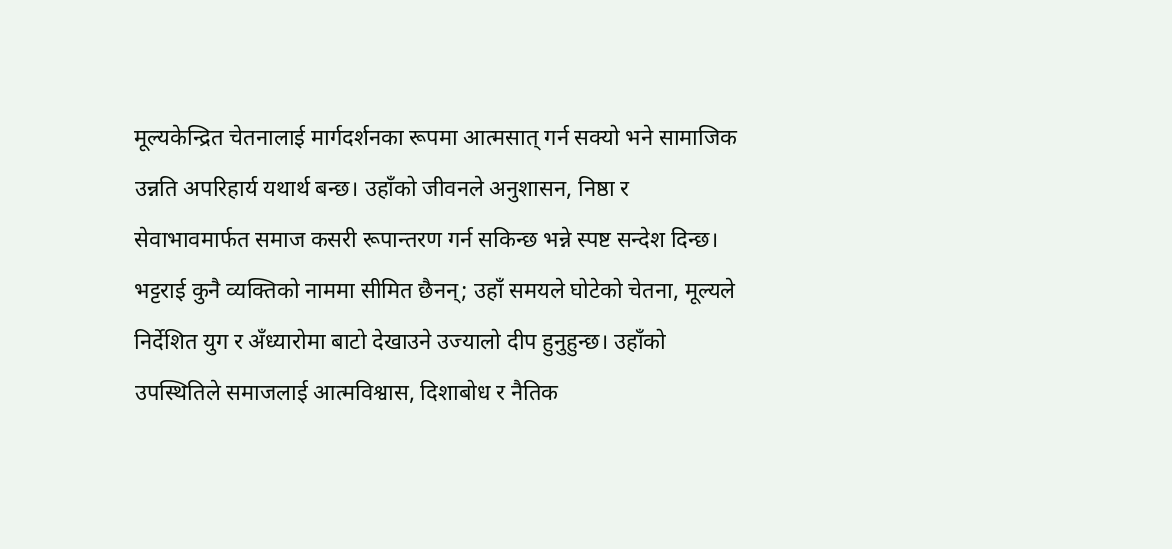मूल्यकेन्द्रित चेतनालाई मार्गदर्शनका रूपमा आत्मसात् गर्न सक्यो भने सामाजिक उन्नति अपरिहार्य यथार्थ बन्छ। उहाँको जीवनले अनुशासन, निष्ठा र सेवाभावमार्फत समाज कसरी रूपान्तरण गर्न सकिन्छ भन्ने स्पष्ट सन्देश दिन्छ। भट्टराई कुनै व्यक्तिको नाममा सीमित छैनन्; उहाँ समयले घोटेको चेतना, मूल्यले निर्देशित युग र अँध्यारोमा बाटो देखाउने उज्यालो दीप हुनुहुन्छ। उहाँको उपस्थितिले समाजलाई आत्मविश्वास, दिशाबोध र नैतिक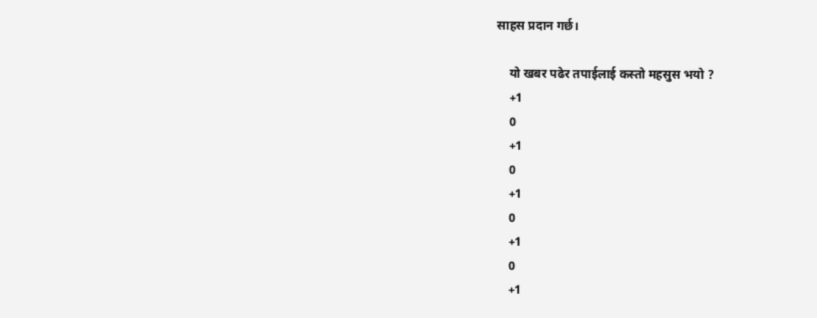साहस प्रदान गर्छ।

    यो खबर पढेर तपाईलाई कस्तो महसुस भयो ?
    +1
    0
    +1
    0
    +1
    0
    +1
    0
    +1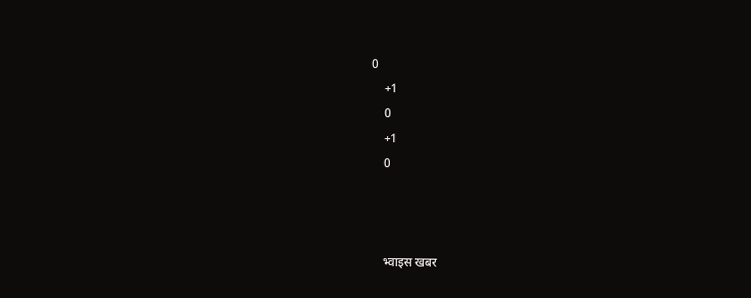0
    +1
    0
    +1
    0



    भ्वाइस खबर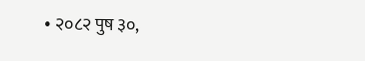• २०८२ पुष ३०,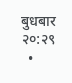बुधबार २०:२९
  •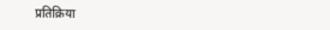प्रतिक्रिया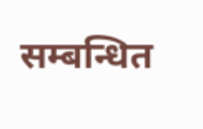सम्बन्धित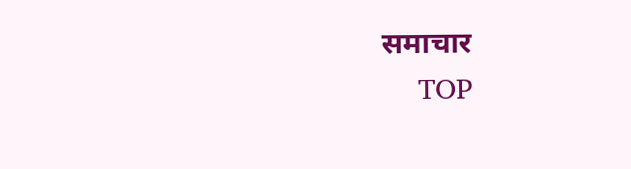समाचार
    TOP